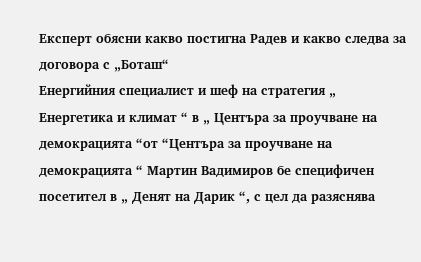Експерт обясни какво постигна Радев и какво следва за договора с „Боташ“
Енергийния специалист и шеф на стратегия „ Енергетика и климат “ в „ Центъра за проучване на демокрацията “от “Центъра за проучване на демокрацията “ Мартин Вадимиров бе специфичен посетител в „ Денят на Дарик “, с цел да разяснява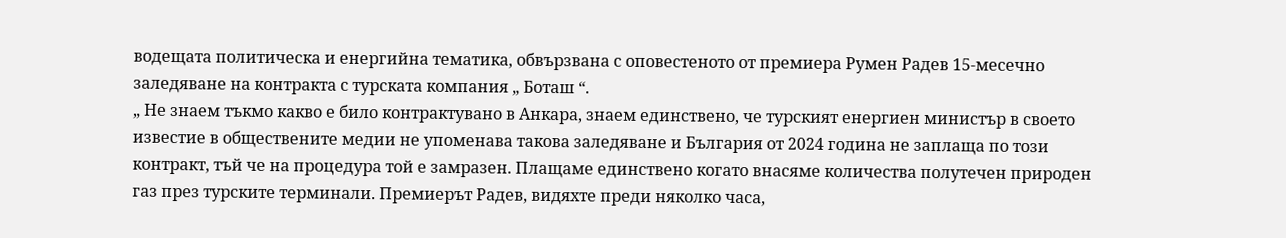водещата политическа и енергийна тематика, обвързвана с оповестеното от премиера Румен Радев 15-месечно заледяване на контракта с турската компания „ Боташ “.
„ Не знаем тъкмо какво е било контрактувано в Анкара, знаем единствено, че турският енергиен министър в своето известие в обществените медии не упоменава такова заледяване и България от 2024 година не заплаща по този контракт, тъй че на процедура той е замразен. Плащаме единствено когато внасяме количества полутечен природен газ през турските терминали. Премиерът Радев, видяхте преди няколко часа,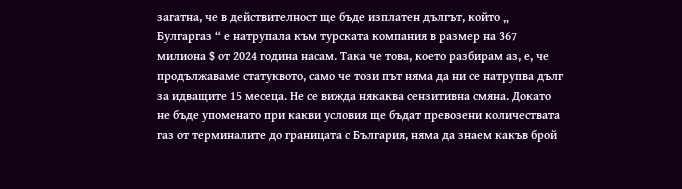загатна, че в действителност ще бъде изплатен дългът, който „ Булгаргаз “ е натрупала към турската компания в размер на 367 милиона $ от 2024 година насам. Така че това, което разбирам аз, е, че продължаваме статуквото, само че този път няма да ни се натрупва дълг за идващите 15 месеца. Не се вижда някаква сензитивна смяна. Докато не бъде упоменато при какви условия ще бъдат превозени количествата газ от терминалите до границата с България, няма да знаем какъв брой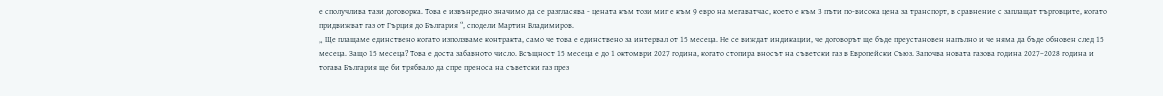е сполучлива тази договорка. Това е извънредно значимо да се разгласява - цената към този миг е към 9 евро на мегаватчас, което е към 3 пъти по-висока цена за транспорт, в сравнение с заплащат търговците, когато придвижват газ от Гърция до България “, сподели Мартин Владимиров.
„ Ще плащаме единствено когато използваме контракта, само че това е единствено за интервал от 15 месеца. Не се виждат индикации, че договорът ще бъде преустановен напълно и че няма да бъде обновен след 15 месеца. Защо 15 месеца? Това е доста забавното число. Всъщност 15 месеца е до 1 октомври 2027 година, когато стопира вносът на съветски газ в Европейски Съюз. Започва новата газова година 2027–2028 година и тогава България ще би трябвало да спре преноса на съветски газ през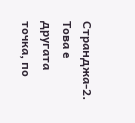Странджа-2. Това е другата точка, по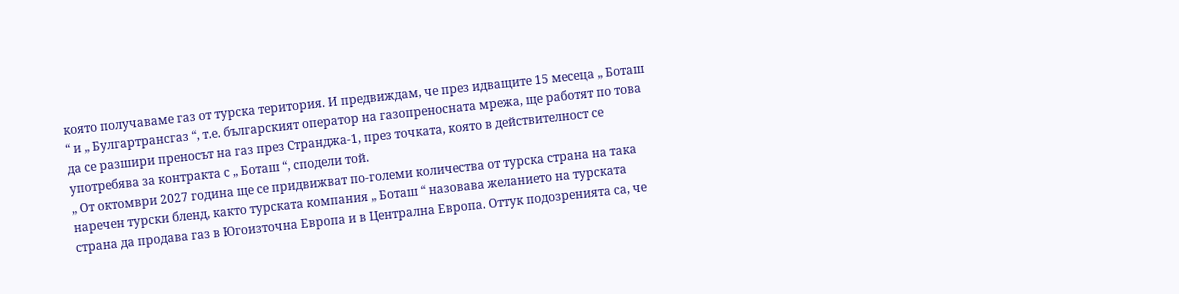която получаваме газ от турска територия. И предвиждам, че през идващите 15 месеца „ Боташ “ и „ Булгартрансгаз “, т.е. българският оператор на газопреносната мрежа, ще работят по това да се разшири преносът на газ през Странджа-1, през точката, която в действителност се употребява за контракта с „ Боташ “, сподели той.
„ От октомври 2027 година ще се придвижват по-големи количества от турска страна на така наречен турски бленд, както турската компания „ Боташ “ назовава желанието на турската страна да продава газ в Югоизточна Европа и в Централна Европа. Оттук подозренията са, че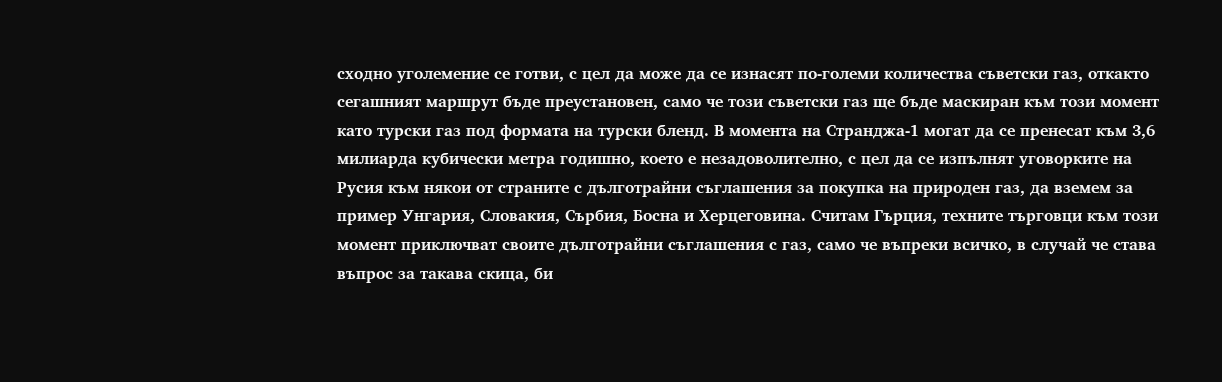сходно уголемение се готви, с цел да може да се изнасят по-големи количества съветски газ, откакто сегашният маршрут бъде преустановен, само че този съветски газ ще бъде маскиран към този момент като турски газ под формата на турски бленд. В момента на Странджа-1 могат да се пренесат към 3,6 милиарда кубически метра годишно, което е незадоволително, с цел да се изпълнят уговорките на Русия към някои от страните с дълготрайни съглашения за покупка на природен газ, да вземем за пример Унгария, Словакия, Сърбия, Босна и Херцеговина. Считам Гърция, техните търговци към този момент приключват своите дълготрайни съглашения с газ, само че въпреки всичко, в случай че става въпрос за такава скица, би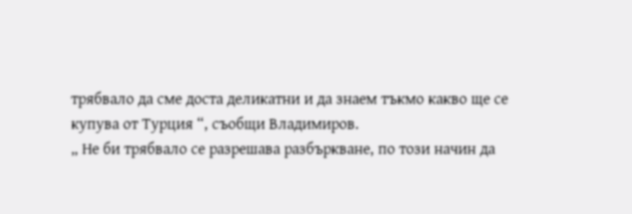трябвало да сме доста деликатни и да знаем тъкмо какво ще се купува от Турция “, съобщи Владимиров.
„ Не би трябвало се разрешава разбъркване, по този начин да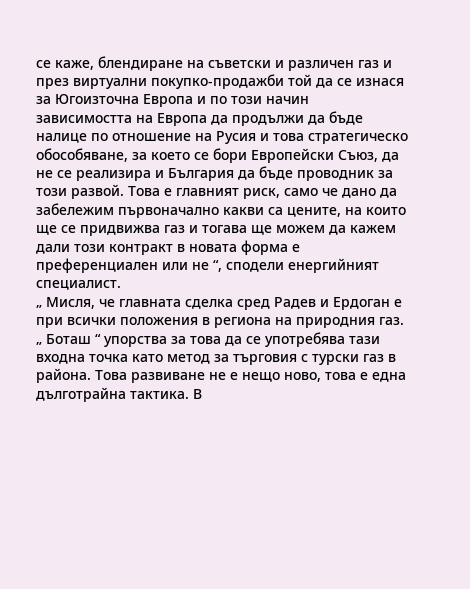се каже, блендиране на съветски и различен газ и през виртуални покупко-продажби той да се изнася за Югоизточна Европа и по този начин зависимостта на Европа да продължи да бъде налице по отношение на Русия и това стратегическо обособяване, за което се бори Европейски Съюз, да не се реализира и България да бъде проводник за този развой. Това е главният риск, само че дано да забележим първоначално какви са цените, на които ще се придвижва газ и тогава ще можем да кажем дали този контракт в новата форма е преференциален или не “, сподели енергийният специалист.
„ Мисля, че главната сделка сред Радев и Ердоган е при всички положения в региона на природния газ. „ Боташ “ упорства за това да се употребява тази входна точка като метод за търговия с турски газ в района. Това развиване не е нещо ново, това е една дълготрайна тактика. В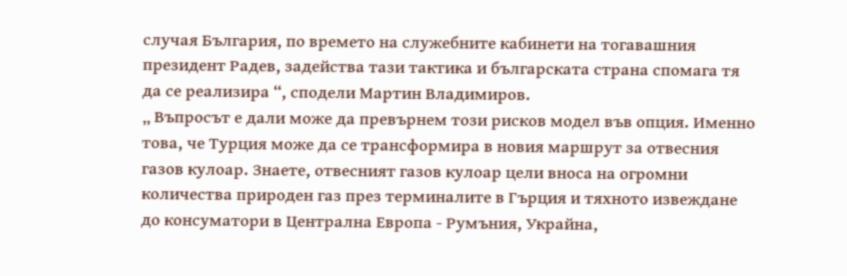случая България, по времето на служебните кабинети на тогавашния президент Радев, задейства тази тактика и българската страна спомага тя да се реализира “, сподели Мартин Владимиров.
„ Въпросът е дали може да превърнем този рисков модел във опция. Именно това, че Турция може да се трансформира в новия маршрут за отвесния газов кулоар. Знаете, отвесният газов кулоар цели вноса на огромни количества природен газ през терминалите в Гърция и тяхното извеждане до консуматори в Централна Европа - Румъния, Украйна,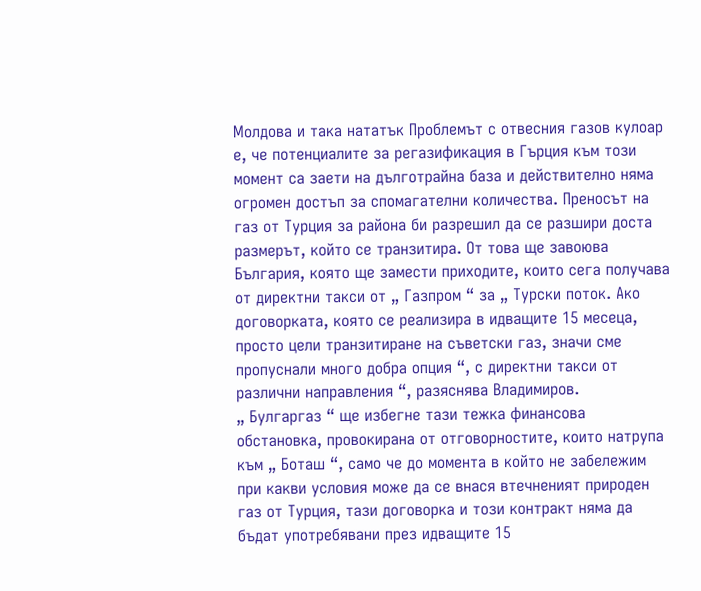Молдова и така нататък Проблемът с отвесния газов кулоар е, че потенциалите за регазификация в Гърция към този момент са заети на дълготрайна база и действително няма огромен достъп за спомагателни количества. Преносът на газ от Турция за района би разрешил да се разшири доста размерът, който се транзитира. От това ще завоюва България, която ще замести приходите, които сега получава от директни такси от „ Газпром “ за „ Турски поток. Ако договорката, която се реализира в идващите 15 месеца, просто цели транзитиране на съветски газ, значи сме пропуснали много добра опция “, с директни такси от различни направления “, разяснява Владимиров.
„ Булгаргаз “ ще избегне тази тежка финансова обстановка, провокирана от отговорностите, които натрупа към „ Боташ “, само че до момента в който не забележим при какви условия може да се внася втечненият природен газ от Турция, тази договорка и този контракт няма да бъдат употребявани през идващите 15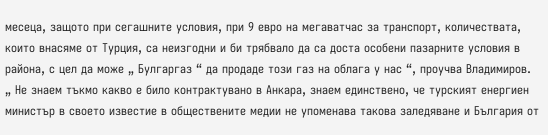месеца, защото при сегашните условия, при 9 евро на мегаватчас за транспорт, количествата, които внасяме от Турция, са неизгодни и би трябвало да са доста особени пазарните условия в района, с цел да може „ Булгаргаз “ да продаде този газ на облага у нас “, проучва Владимиров.
„ Не знаем тъкмо какво е било контрактувано в Анкара, знаем единствено, че турският енергиен министър в своето известие в обществените медии не упоменава такова заледяване и България от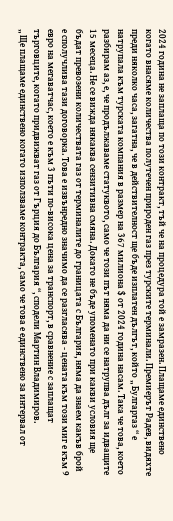2024 година не заплаща по този контракт, тъй че на процедура той е замразен. Плащаме единствено когато внасяме количества полутечен природен газ през турските терминали. Премиерът Радев, видяхте преди няколко часа, загатна, че в действителност ще бъде изплатен дългът, който „ Булгаргаз “ е натрупала към турската компания в размер на 367 милиона $ от 2024 година насам. Така че това, което разбирам аз, е, че продължаваме статуквото, само че този път няма да ни се натрупва дълг за идващите 15 месеца. Не се вижда някаква сензитивна смяна. Докато не бъде упоменато при какви условия ще бъдат превозени количествата газ от терминалите до границата с България, няма да знаем какъв брой е сполучлива тази договорка. Това е извънредно значимо да се разгласява - цената към този миг е към 9 евро на мегаватчас, което е към 3 пъти по-висока цена за транспорт, в сравнение с заплащат търговците, когато придвижват газ от Гърция до България “, сподели Мартин Владимиров.
„ Ще плащаме единствено когато използваме контракта, само че това е единствено за интервал от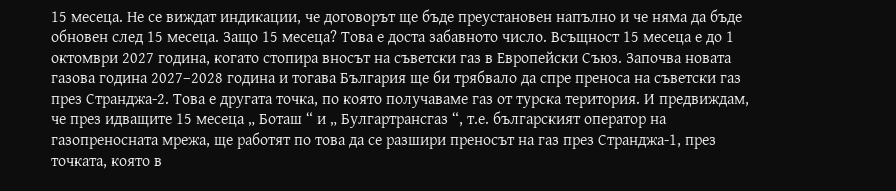15 месеца. Не се виждат индикации, че договорът ще бъде преустановен напълно и че няма да бъде обновен след 15 месеца. Защо 15 месеца? Това е доста забавното число. Всъщност 15 месеца е до 1 октомври 2027 година, когато стопира вносът на съветски газ в Европейски Съюз. Започва новата газова година 2027–2028 година и тогава България ще би трябвало да спре преноса на съветски газ през Странджа-2. Това е другата точка, по която получаваме газ от турска територия. И предвиждам, че през идващите 15 месеца „ Боташ “ и „ Булгартрансгаз “, т.е. българският оператор на газопреносната мрежа, ще работят по това да се разшири преносът на газ през Странджа-1, през точката, която в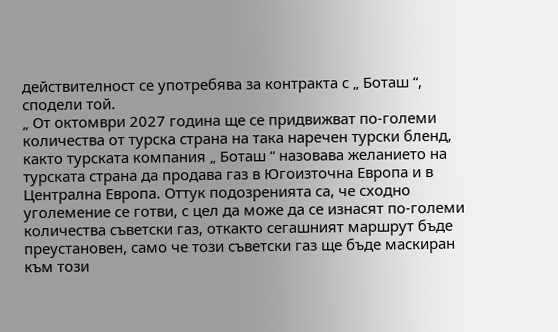действителност се употребява за контракта с „ Боташ “, сподели той.
„ От октомври 2027 година ще се придвижват по-големи количества от турска страна на така наречен турски бленд, както турската компания „ Боташ “ назовава желанието на турската страна да продава газ в Югоизточна Европа и в Централна Европа. Оттук подозренията са, че сходно уголемение се готви, с цел да може да се изнасят по-големи количества съветски газ, откакто сегашният маршрут бъде преустановен, само че този съветски газ ще бъде маскиран към този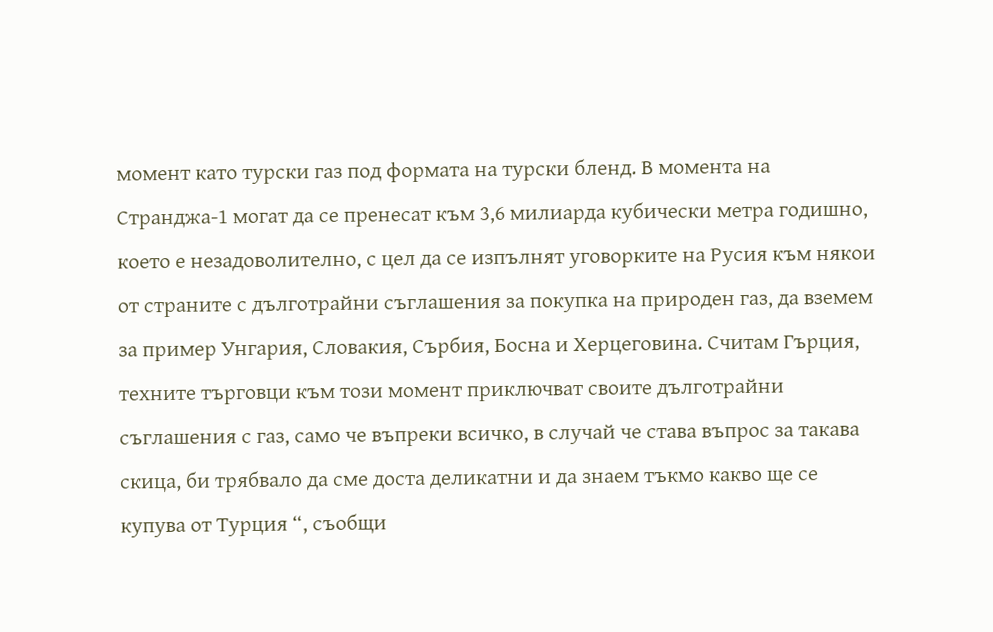момент като турски газ под формата на турски бленд. В момента на Странджа-1 могат да се пренесат към 3,6 милиарда кубически метра годишно, което е незадоволително, с цел да се изпълнят уговорките на Русия към някои от страните с дълготрайни съглашения за покупка на природен газ, да вземем за пример Унгария, Словакия, Сърбия, Босна и Херцеговина. Считам Гърция, техните търговци към този момент приключват своите дълготрайни съглашения с газ, само че въпреки всичко, в случай че става въпрос за такава скица, би трябвало да сме доста деликатни и да знаем тъкмо какво ще се купува от Турция “, съобщи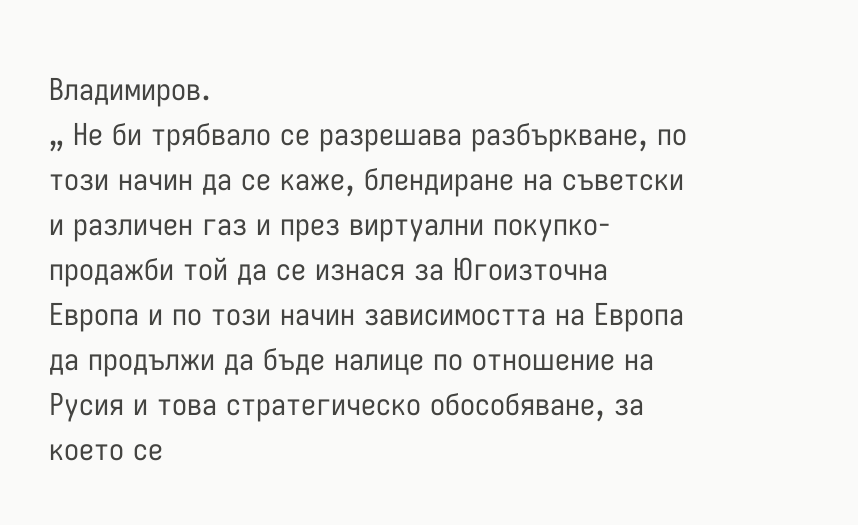Владимиров.
„ Не би трябвало се разрешава разбъркване, по този начин да се каже, блендиране на съветски и различен газ и през виртуални покупко-продажби той да се изнася за Югоизточна Европа и по този начин зависимостта на Европа да продължи да бъде налице по отношение на Русия и това стратегическо обособяване, за което се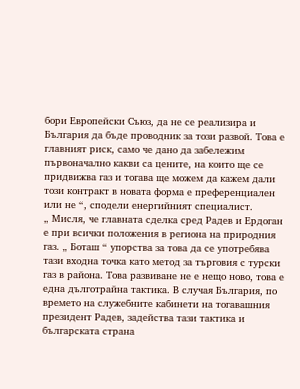бори Европейски Съюз, да не се реализира и България да бъде проводник за този развой. Това е главният риск, само че дано да забележим първоначално какви са цените, на които ще се придвижва газ и тогава ще можем да кажем дали този контракт в новата форма е преференциален или не “, сподели енергийният специалист.
„ Мисля, че главната сделка сред Радев и Ердоган е при всички положения в региона на природния газ. „ Боташ “ упорства за това да се употребява тази входна точка като метод за търговия с турски газ в района. Това развиване не е нещо ново, това е една дълготрайна тактика. В случая България, по времето на служебните кабинети на тогавашния президент Радев, задейства тази тактика и българската страна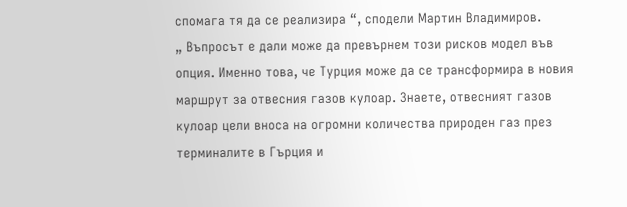спомага тя да се реализира “, сподели Мартин Владимиров.
„ Въпросът е дали може да превърнем този рисков модел във опция. Именно това, че Турция може да се трансформира в новия маршрут за отвесния газов кулоар. Знаете, отвесният газов кулоар цели вноса на огромни количества природен газ през терминалите в Гърция и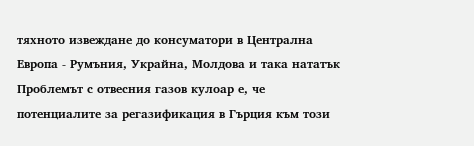тяхното извеждане до консуматори в Централна Европа - Румъния, Украйна, Молдова и така нататък Проблемът с отвесния газов кулоар е, че потенциалите за регазификация в Гърция към този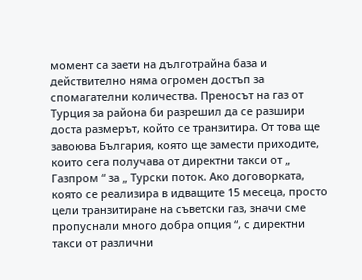момент са заети на дълготрайна база и действително няма огромен достъп за спомагателни количества. Преносът на газ от Турция за района би разрешил да се разшири доста размерът, който се транзитира. От това ще завоюва България, която ще замести приходите, които сега получава от директни такси от „ Газпром “ за „ Турски поток. Ако договорката, която се реализира в идващите 15 месеца, просто цели транзитиране на съветски газ, значи сме пропуснали много добра опция “, с директни такси от различни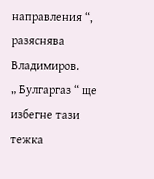направления “, разяснява Владимиров.
„ Булгаргаз “ ще избегне тази тежка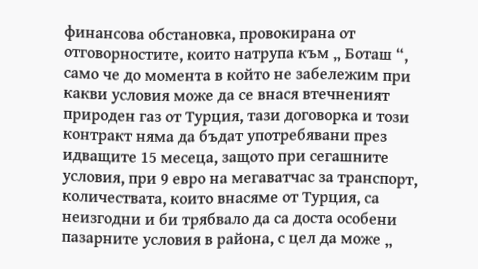финансова обстановка, провокирана от отговорностите, които натрупа към „ Боташ “, само че до момента в който не забележим при какви условия може да се внася втечненият природен газ от Турция, тази договорка и този контракт няма да бъдат употребявани през идващите 15 месеца, защото при сегашните условия, при 9 евро на мегаватчас за транспорт, количествата, които внасяме от Турция, са неизгодни и би трябвало да са доста особени пазарните условия в района, с цел да може „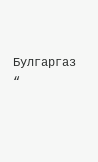Булгаргаз “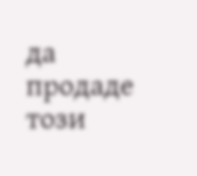да продаде този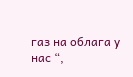газ на облага у нас “,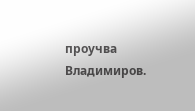проучва Владимиров.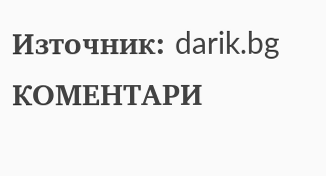Източник: darik.bg
КОМЕНТАРИ